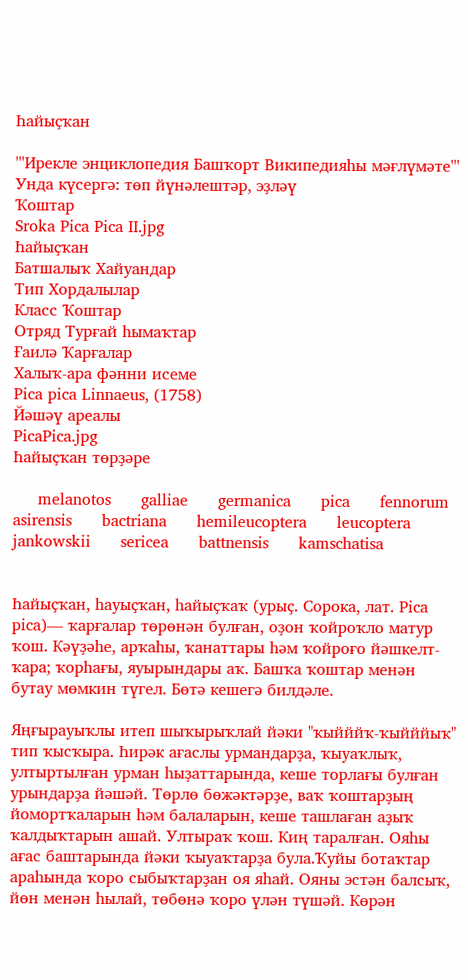Һайыҫҡан

'''Ирекле энциклопедия Башҡорт Википедияһы мәғлүмәте'''
Унда күсергә: төп йүнәлештәр, эҙләү
Ҡоштар
Sroka Pica Pica II.jpg
Һайыҫҡан
Батшалыҡ Хайуандар
Тип Хордалылар
Класс Ҡоштар
Отряд Турғай һымаҡтар
Ғаилә Ҡарғалар
Халыҡ-ара фәнни исеме
Pica pica Linnaeus, (1758)
Йәшәү ареалы
PicaPica.jpg
Һайыҫҡан төрҙәре

     melanotos      galliae      germanica      pica      fennorum      asirensis      bactriana      hemileucoptera      leucoptera      jankowskii      sericea      battnensis      kamschatisa


Һайыҫҡан, һауыҫҡан, һайыҫҡаҡ (урыҫ. Сорока, лат. Pica pica)— ҡарғалар төрөнән булған, оҙон ҡойроҡло матур ҡош. Кәүҙәһе, арҡаһы, ҡанаттары һәм ҡойроғо йәшкелт-ҡара; ҡорһағы, яуырындары аҡ. Башҡа ҡоштар менән бутау мөмкин түгел. Бөтә кешегә билдәле.

Яңғырауыҡлы итеп шыҡырыҡлай йәки "ҡыйййҡ-ҡыйййыҡ" тип ҡысҡыра. Һирәк ағаслы урмандарҙа, ҡыуаҡлыҡ, ултыртылған урман һыҙаттарында, кеше торлағы булған урындарҙа йәшәй. Төрлө бөжәктәрҙе, ваҡ ҡоштарҙың йомортҡаларын һәм балаларын, кеше ташлаған аҙыҡ ҡалдыҡтарын ашай. Ултыраҡ ҡош. Киң таралған. Ояһы ағас баштарында йәки ҡыуаҡтарҙа була.Ҡуйы ботаҡтар араһында ҡоро сыбыҡтарҙан оя яһай. Ояны эстән балсыҡ, йөн менән һылай, төбөнә ҡоро үлән түшәй. Көрән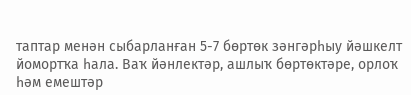таптар менән сыбарланған 5-7 бөртөк зәнгәрһыу йәшкелт йомортҡа һала. Ваҡ йәнлектәр, ашлыҡ бөртөктәре, орлоҡ һәм емештәр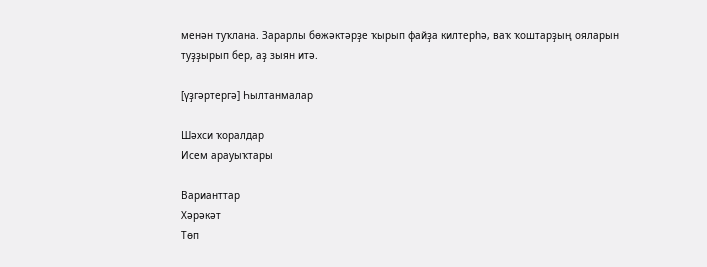менән туҡлана. Зарарлы бөжәктәрҙе ҡырып файҙа килтерһә, ваҡ ҡоштарҙың ояларын туҙҙырып бер, аҙ зыян итә.

[үҙгәртергә] Һылтанмалар

Шәхси ҡоралдар
Исем арауыҡтары

Варианттар
Хәрәкәт
Төп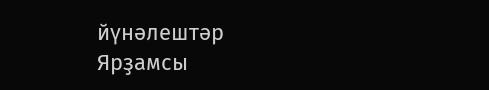йүнәлештәр
Ярҙамсы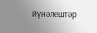йүнәлештәр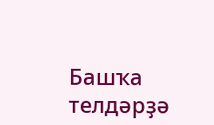Башҡа телдәрҙә